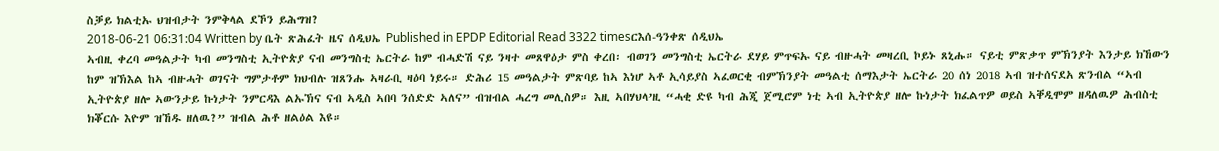ስቓይ ክልቲኡ ህዝብታት ንምቅላል ደኾን ይሕግዝ?
2018-06-21 06:31:04 Written by ቤት ጽሕፈት ዜና ሰዲህኤ Published in EPDP Editorial Read 3322 timesርእሰ-ዓንቀጽ ሰዲህኤ
ኣብዚ ቀረባ መዓልታት ካብ መንግስቲ ኢትዮጵያ ናብ መንግስቲ ኤርትራ ከም ብሓድሽ ናይ ንዛተ መጸዋዕታ ምስ ቀረበ፡ ብወገን መንግስቲ ኤርትራ ደሃይ ምጥፍኡ ናይ ብዙሓት መዛረቢ ኮይኑ ጸኒሑ። ናይቲ ምጽቃጥ ምኽንያት እንታይ ክኸውን ከም ዝኽእል ከኣ ብዙሓት ወገናት ግምታቶም ክህብሉ ዝጸንሑ ኣዛራቢ ዛዕባ ነይሩ። ድሕሪ 15 መዓልታት ምጽባይ ከኣ እነሆ ኣቶ ኢሳይያስ ኣፈወርቂ ብምኽንያት መዓልቲ ሰማእታት ኤርትራ 20 ሰነ 2018 ኣብ ዝተሰናደአ ጽንብል “ኣብ ኢትዮጵያ ዘሎ ኣውንታይ ኩነታት ንምርዳእ ልኡኽና ናብ ኣዲስ ኣበባ ንሰድድ ኣለና” ብዝብል ሓረግ መሊስዎ። እዚ ኣበሃህላ’ዚ “ሓቂ ድዩ ካብ ሕጂ ጀሚሮም ነቲ ኣብ ኢትዮጵያ ዘሎ ኩነታት ክፈልጥዎ ወይስ ኣቐዲሞም ዘዳለዉዎ ሕብስቲ ክቖርሱ እዮም ዝኸዱ ዘለዉ?” ዝብል ሕቶ ዘልዕል እዩ።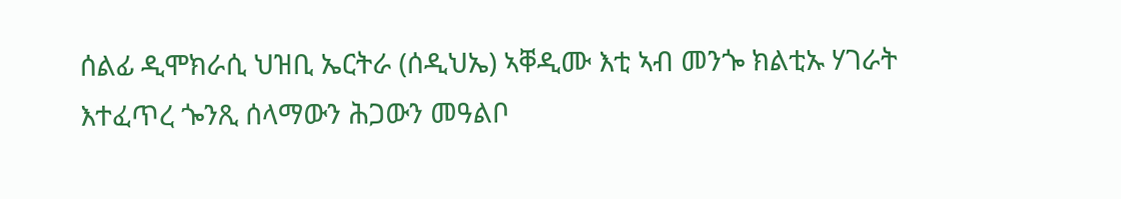ሰልፊ ዲሞክራሲ ህዝቢ ኤርትራ (ሰዲህኤ) ኣቐዲሙ እቲ ኣብ መንጐ ክልቲኡ ሃገራት እተፈጥረ ጐንጺ ሰላማውን ሕጋውን መዓልቦ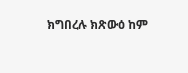ክግበረሉ ክጽውዕ ከም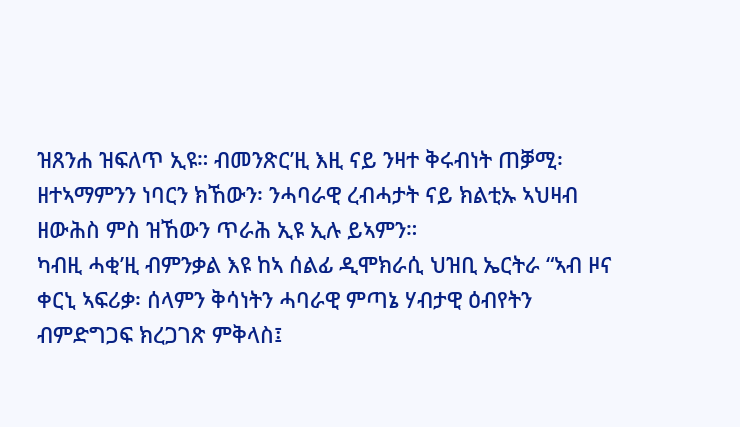ዝጸንሐ ዝፍለጥ ኢዩ። ብመንጽር’ዚ እዚ ናይ ንዛተ ቅሩብነት ጠቓሚ፡ ዘተኣማምንን ነባርን ክኸውን፡ ንሓባራዊ ረብሓታት ናይ ክልቲኡ ኣህዛብ ዘውሕስ ምስ ዝኸውን ጥራሕ ኢዩ ኢሉ ይኣምን።
ካብዚ ሓቂ’ዚ ብምንቃል እዩ ከኣ ሰልፊ ዲሞክራሲ ህዝቢ ኤርትራ “ኣብ ዞና ቀርኒ ኣፍሪቃ፡ ሰላምን ቅሳነትን ሓባራዊ ምጣኔ ሃብታዊ ዕብየትን ብምድግጋፍ ክረጋገጽ ምቅላስ፤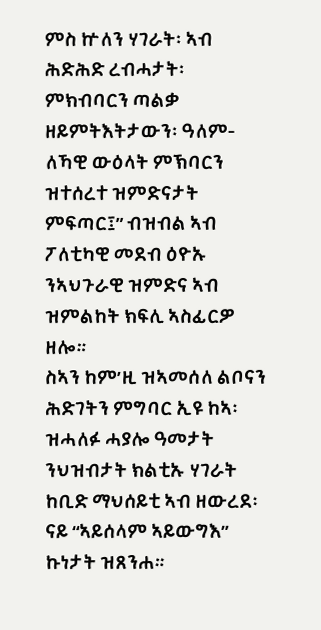ምስ ኵለን ሃገራት፡ ኣብ ሕድሕድ ረብሓታት፡ ምክብባርን ጣልቃ ዘይምትእትታውን፡ ዓለም-ለኻዊ ውዕላት ምኽባርን ዝተሰረተ ዝምድናታት ምፍጣር፤” ብዝብል ኣብ ፖለቲካዊ መደብ ዕዮኡ ንኣህጉራዊ ዝምድና ኣብ ዝምልከት ክፍሊ ኣስፊርዎ ዘሎ።
ስኣን ከም’ዚ ዝኣመሰለ ልቦናን ሕድገትን ምግባር ኢዩ ከኣ፡ ዝሓለፉ ሓያሎ ዓመታት ንህዝብታት ክልቲኡ ሃገራት ከቢድ ማህሰይቲ ኣብ ዘውረደ፡ ናይ “ኣይሰላም ኣይውግእ” ኩነታት ዝጸንሐ።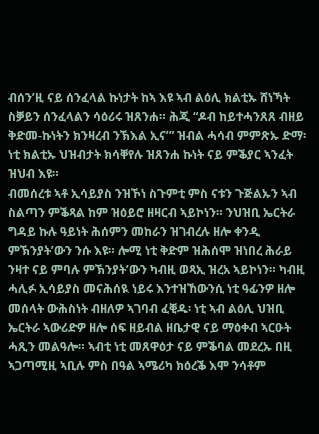ብሰን’ዚ ናይ ሰንፈላል ኩነታት ከኣ እዩ ኣብ ልዕሊ ክልቲኡ ሸነኻት ስቓይን ሰንፈላልን ሳዕሪሩ ዝጸንሐ። ሕጂ “ዶብ ከይተሓንጸጸ ብዘይ ቅድመ-ኩነትን ክንዛረብ ንኽእል ኢና’” ዝብል ሓሳብ ምምጽኡ ድማ፡ ነቲ ክልቲኡ ህዝብታት ክሳቐየሉ ዝጸንሐ ኩነት ናይ ምቕያር ኣንፈት ዝህብ እዩ።
ብመሰረቱ ኣቶ ኢሳይያስ ንዝኾነ ስጉምቲ ምስ ናቱን ጉጅልኡን ኣብ ስልጣን ምቕጻል ከም ዝዕይሮ ዘዛርብ ኣይኮነን። ንህዝቢ ኤርትራ ግዳይ ኩሉ ዓይነት ሕሰምን መከራን ዝገብረሉ ዘሎ ቀንዲ ምኽንያት’ውን ንሱ እዩ። ሎሚ ነቲ ቅድም ዝሕሰሞ ዝነበረ ሕራይ ንዛተ ናይ ምባሉ ምኽንያት’ውን ካብዚ ወጻኢ ዝረአ ኣይኮነን። ካብዚ ሓሊፉ ኢሳይያስ መናሕሰዪ ነይሩ እንተዝኸውንሲ ነቲ ዓፊንዎ ዘሎ መሰላት ውሕስነት ብዘለዎ ኣገባብ ፈቒዱ፡ ነቲ ኣብ ልዕሊ ህዝቢ ኤርትራ ኣውሪድዎ ዘሎ ሰፍ ዘይብል ዘቤታዊ ናይ ማዕቀብ ኣርዑት ሓጺን መልዓሎ። ኣብቲ ነቲ መጸዋዕታ ናይ ምቕባል መደረኡ በዚ ኣጋጣሚዚ ኣቢሉ ምስ በዓል ኣሜሪካ ክዕረቕ እሞ ንሳቶም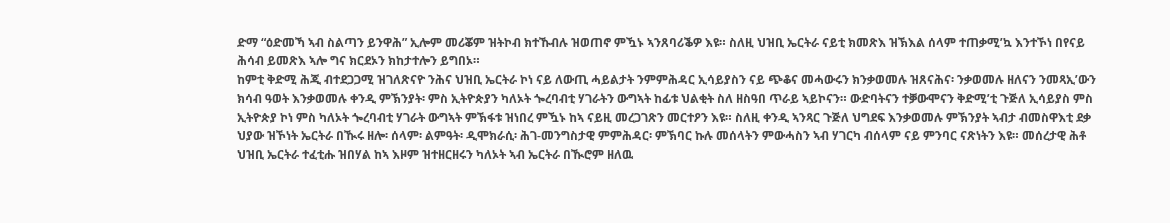ድማ “ዕድመኻ ኣብ ስልጣን ይንዋሕ” ኢሎም መሪቖም ዝትኮብ ክተኹብሉ ዝወጠኖ ምዃኑ ኣንጸባሪቕዎ እዩ። ስለዚ ህዝቢ ኤርትራ ናይቲ ክመጽእ ዝኽእል ሰላም ተጠቃሚ’ኳ እንተኾነ በየናይ ሕሳብ ይመጽእ ኣሎ ግና ክርደኦን ክከታተሎን ይግበኦ።
ከምቲ ቅድሚ ሕጂ ብተደጋጋሚ ዝገለጽናዮ ንሕና ህዝቢ ኤርትራ ኮነ ናይ ለውጢ ሓይልታት ንምምሕዳር ኢሳይያስን ናይ ጭቆና መሓውሩን ክንቃወመሉ ዝጸናሕና፡ ንቃወመሉ ዘለናን ንመጻኢ’ውን ክሳብ ዓወት እንቃወመሉ ቀንዲ ምኽንያት፡ ምስ ኢትዮጵያን ካለኦት ጐረባብቲ ሃገራትን ውግኣት ከፊቱ ህልቂት ስለ ዘስዓበ ጥራይ ኣይኮናን። ውድባትናን ተቓውሞናን ቅድሚ’ቲ ጉጅለ ኢሳይያስ ምስ ኢትዮጵያ ኮነ ምስ ካለኦት ጐረባብቲ ሃገራት ውግኣት ምኽፋቱ ዝነበረ ምዃኑ ከኣ ናይዚ መረጋገጽን መርተዖን እዩ። ስለዚ ቀንዲ ኣንጻር ጉጅለ ህግደፍ እንቃወመሉ ምኽንያት ኣብታ ብመስዋእቲ ደቃ ህያው ዝኾነት ኤርትራ በዂሩ ዘሎ፡ ሰላም፡ ልምዓት፡ ዲሞክራሲ፡ ሕገ-መንግስታዊ ምምሕዳር፡ ምኽባር ኩሉ መሰላትን ምውሓስን ኣብ ሃገርካ ብሰላም ናይ ምንባር ናጽነትን እዩ። መሰረታዊ ሕቶ ህዝቢ ኤርትራ ተፈቲሑ ዝበሃል ከኣ እዞም ዝተዘርዘሩን ካለኦት ኣብ ኤርትራ በዂሮም ዘለዉ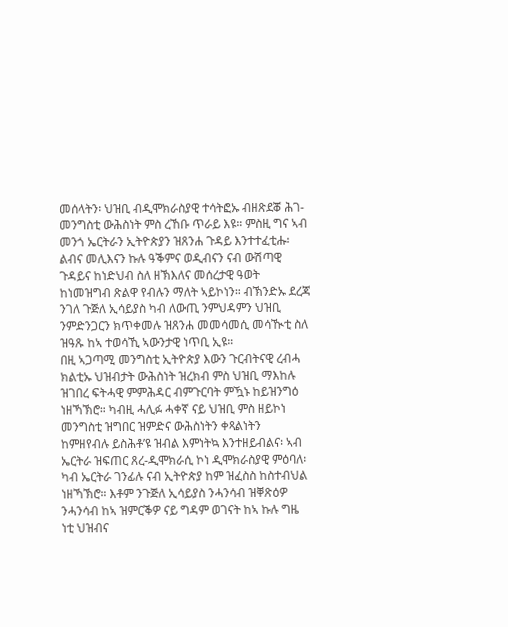መሰላትን፡ ህዝቢ ብዲሞክራስያዊ ተሳትፎኡ ብዘጽደቖ ሕገ-መንግስቲ ውሕስነት ምስ ረኸቡ ጥራይ እዩ። ምስዚ ግና ኣብ መንጎ ኤርትራን ኢትዮጵያን ዝጸንሐ ጉዳይ እንተተፈቲሑ፡ ልብና መሊእናን ኩሉ ዓቕምና ወዲብናን ናብ ውሽጣዊ ጉዳይና ከነድህብ ስለ ዘኽእለና መሰረታዊ ዓወት ከነመዝግብ ጽልዋ የብሉን ማለት ኣይኮነን። ብኽንድኡ ደረጃ ንገለ ጉጅለ ኢሳይያስ ካብ ለውጢ ንምህዳምን ህዝቢ ንምድንጋርን ክጥቀመሉ ዝጸንሐ መመሳመሲ መሳዂቲ ስለ ዝዓጹ ከኣ ተወሳኺ ኣውንታዊ ነጥቢ ኢዩ።
በዚ ኣጋጣሚ መንግስቲ ኢትዮጵያ እውን ጉርብትናዊ ረብሓ ክልቲኡ ህዝብታት ውሕስነት ዝረክብ ምስ ህዝቢ ማእከሉ ዝገበረ ፍትሓዊ ምምሕዳር ብምጉርባት ምዃኑ ከይዝንግዕ ነዘኻኽሮ። ካብዚ ሓሊፉ ሓቀኛ ናይ ህዝቢ ምስ ዘይኮነ መንግስቲ ዝግበር ዝምድና ውሕስነትን ቀጻልነትን ከምዘየብሉ ይስሕቶ’ዩ ዝብል እምነትኳ እንተዘይብልና፡ ኣብ ኤርትራ ዝፍጠር ጸረ-ዲሞክራሲ ኮነ ዲሞክራስያዊ ምዕባለ፡ ካብ ኤርትራ ገንፊሉ ናብ ኢትዮጵያ ከም ዝፈስስ ከስተብህል ነዘኻኽሮ። እቶም ንጉጅለ ኢሳይያስ ንሓንሳብ ዝቐጽዕዎ ንሓንሳብ ከኣ ዝምርቕዎ ናይ ግዳም ወገናት ከኣ ኩሉ ግዜ ነቲ ህዝብና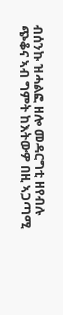ብሰንኩ ዝሓልፎ ዘሎ መዳርግቲ ዘየብሉ ጭቆና ኣብ ግምት ከእትውዎ በዚ ኣጋጣሚ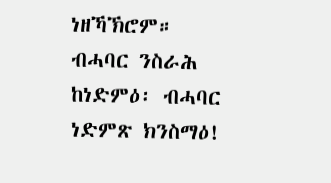ነዘኻኽሮም።
ብሓባር ንስራሕ ከነድምዕ፡ ብሓባር ነድምጽ ክንስማዕ!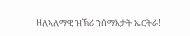ዘለኣለማዊ ዝኽሪ ንሰማእታት ኤርትራ!